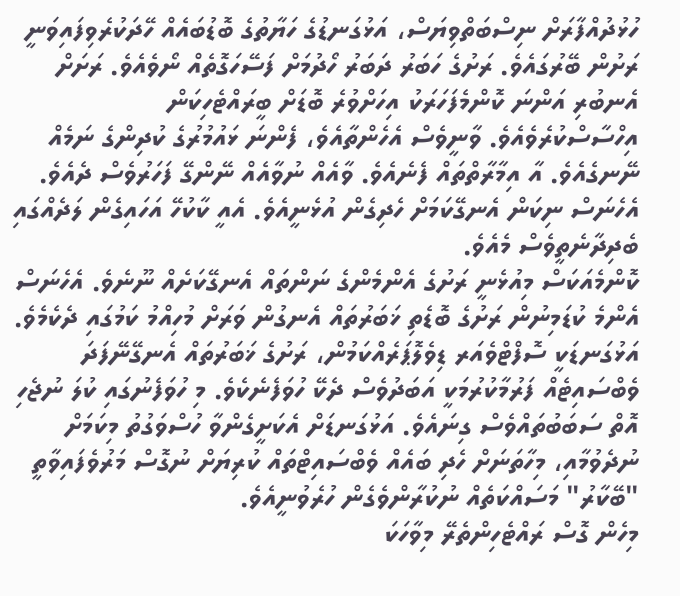ހުޅުދުއްފާރަށް ނިސްބަތްވިޔަސް، އަޅުގަނޑުގެ ހަޔާތުގެ ބޮޑުބައެއް ހޭދަކުރެވިފައިވަނީ ރަށުން ބޭރުގައެވެ. ރަށުގެ ހަބަރު ދަބަރު ހޯދުމަށް ފަސޭހަގޮތެއް ނޯވެއެވެ. ރަށަށް އެނބުރި އަންނަ ކޮންމެފަހަރަކު އިހަށްވުރެ ބޮޑަށް ބީރައްޓެހިކަން އިހްސާސްކުރެވެއެވެ. ވާނީވެސް އެހެންތާއެވެ، ފެންނަ ޅައުމުރުގެ ކުދިންގެ ނަމެއް ނޭނގެއެވެ. އާ އިމާރާތްތައް ފެނެއެވެ. ވާއެއް ނުވާއެއް ނޭންގޭ ފަހަރުވެސް ދެއެވެ. އެހެނަސް ނިކަން އެނގޭކަމަށް ހެދިގެން އުޅެނީއެވެ. އެއީ ކާކުހޭ އަހައިގެން ލަދެއްގައި ބެދިދާނެތީވެސް މެއެވެ.
ކޮންމެއަކަސް މިއުޅެނީ ރަށުގެ އެންމެންގެ ނަންތައް އެނގޭކަށެއް ނޫނެވެ. އެހެނަސް އެންމެ ކުޑަމިނުން ރަށުގެ ބޮޑެތި ޚަބަރުތައް އެނގުން ވަރަށް މުހިއްމު ކަމުގައި ދެކެމެވެ. އަޅުގަނޑަކީ ސޮފްޓްވެއަރ ޑިވެލޮޕަރެއްކަމުން، ރަށުގެ ޚަބަރުތައް އެނގޭނޭފަދަ ވެބްސައިޓެއް ފަރުމާކުރުމަކީ އަބަދުވެސް ދެކޭ ހުވަފެނެކެވެ. މި ހުވަފެނުގައި ކުލަ ނުޖެހި އޮތް ސަބަބުތައްވެސް ގިނައެވެ. އަޅުގަނޑަށް އެކަށީގެންވާ ހުސްވަގުތު މިކަމަށް ނުދެވުމާއި، މިހާތަނަށް ހެދި ބައެއް ވެބްސައިޓްތައް ކުރިޔަށް ނުގޮސް މަރުވެފައިވާތީ "ބޭކާރު" މަސައްކަތެއް ނުކުރާންވެގެން ހުރެވުނީއެވެ.
މިހެން ގޮސް ރައްޓެހިންތެރޭ މިވާހަކަ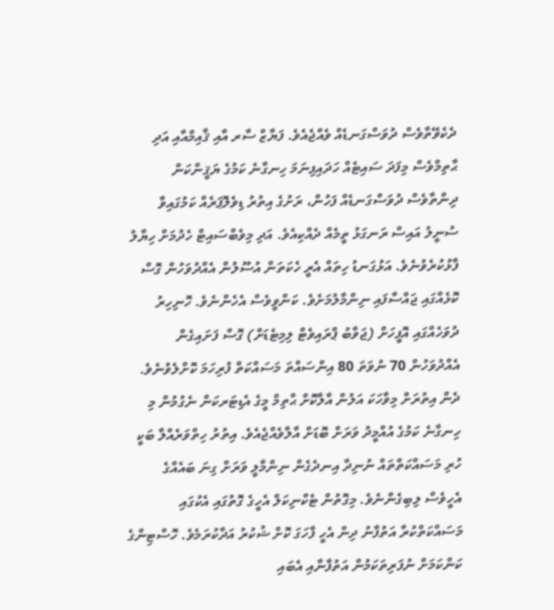ދެކެވޭތާވެސް ދުވަސްގަނޑެއް ވެއްޖެއެވެ. ފަޔާޒް ސާރ އާއި ޤާއިމްއާއި އަދި ޙާތިމްވެސް މިފަދަ ސައިޓެއް ހަދައިފިނަމަ ހިނގާނެ ކަމުގެ ޔަޤީންކަން ދިންތާވެސް ދުވަސްގަނޑެއް ފަހުން، ރަށުގެ އިތުރު ޑިވެލޮޕަރެއް ކަމުގައިވާ ސުނީލު އައިސް ރަނގަޅު ތީމެއް ދެއްކިއެވެ. އަދި މިވެބްސައިޓް ހެދުމަށް ހިޔާލު ފާޅުކުރެވުނެވެ. އަޅުގަނޑު ހިތައް އެރީ ހެކަތަން އުސޫލުން އެއްދުވަހުން ގޮސް ކޮޅެއްގައި ޖައްސާފައި ނިންމާލުމަށެވެ. ކަންވީވެސް އެހެންނެވެ. ހޮނިހިރު ދުވަހެއްގައި އޮފީހަށް (ޖަވާބު ޕްރައިވެޓް ލިމިޓެޑަށް) ގޮސް ފަށައިގެން އެއްދުވަހުން 70 ނުވަތަ 80 އިންސައްތަ މަސައްކަތް ފުރިހަމަ ކޮށްލެވުނެވެ.
ދެން އިތުރަށް މިވާހަކަ އަލުން އާލާކޮށް ޙާތިމް މީގެ އެޑިޓަރކަން ނެގުމުން މި ހިނގާނެ ކަމުގެ އުއްމީދު ވަރަށް ބޮޑަށް އާލާވެއްޖެއެވެ. އިތުރު ހިތްވަރެއްލާ ބަކީ ހުރި މަސައްކަތްތައް ނުނިދާ އިނދެގެން ނިންމާލީ ވަރަށް ގިނަ ބައެއްގެ އެހީވެސް ލިބިގެންނެވެ. މިގޮތުން ޓެކްނިކަލް އެހީގެ ގޮތުގައި އެކުގައި މަސައްކަތްކުރާ އަތުފާނު ދިން އެހީ ފާހަގަ ކޮށް ޝުކުރު އަދާކުރަމެވެ. ހޮސްޓިންގެ ކަންކަމަށް ނުފަރިތަކަމުން އަތުފާނާއި އެބައި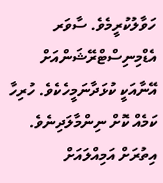ހަވާލުކުރީމެވެ. ސާވަރ އެޑްމިނިސްޓްރޭޝަންއަށް އޭނާއަކީ ކުޅަދާނަމީހެކެވެ. ހުރިހާ ކަމެއް ކޮށް ނިންމާލަދިނެވެ. އިތުރަށް އަމިއްލައަށް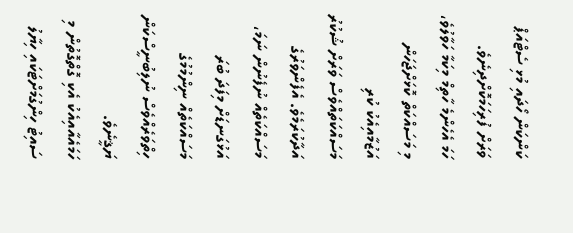ކަންކަން ހޯދައި މުޅި ސެޓްއަޕް ވަރަށް ފުރިހަމަކޮށްދިނެވެ.
ހަމަ އެހެންމެ ހާތިމް މިކަމާ ހަވާލުވެ، މި މަސައްކަތް ކޮޅަށްޖަހަން އަޒުމާއިއެކު ކުރި މަސައްކަތައްވެސް ވަރަށް ޝުކުރު އަދާކުރަމެވެ. އެފެންވަރުގެ މަސައްކަތެއް ނުފެނުން ނަމަ، އަޅުގަނޑަށް މިފަދަ ބުރަ މަސައްކަތެއް ނިންމުމުގެ ހިތްވަރެއްވެސް ނުލިބުނީސްކަން ޔަޤީނެވެ.
ހަމައެއާއިއެކު އެކި ގޮތްގޮތުން މި ސައިޓު ހިންގުމަށްޓަކައި ހިޔާލު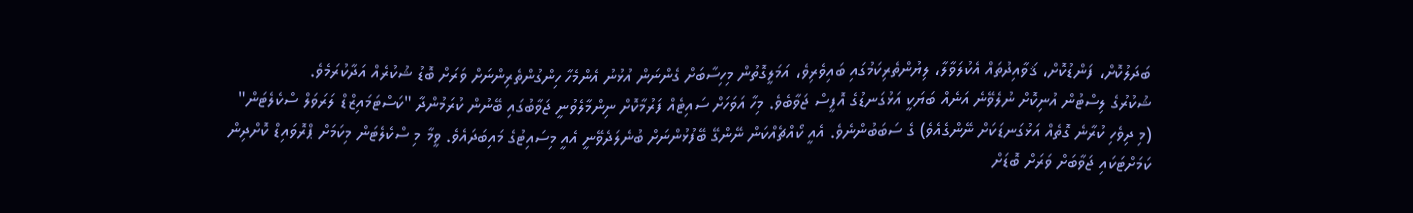ބަދަލުކޮށް، ފަންޑުކޮށް، ޤަވާއިދުތައް އެކުލަވާލާ، ލިޔުންތެރިކަމުގައި ބައިވެރިވެ، އަމަލީގޮތުން މިހިސާބަށް ގެންނަން އުޅުނު އެންމެހާ ހިންގުންތެރިންނަށް ވަރަށް ބޮޑު ޝުކުރެއް އަދާކުރަމެވެ.
ޝުކުރުގެ ލިސްޓުން އުނިކޮށް ނުލެވޭނެ އަނެއް ބަޔަކީ އަޅުގަނޑުގެ އޮފީސް ޖަވާބެވެ. މިހާ އަވަހަށް ސައިޓެއް ފަރުމާކޮށް ނިންމާލެވުނީ ޖަވާބުގައި ބޭނުން ކުރަމުންދާ "ކަސްޓަމައިޒްޑް ލަރަވަލް ސްކެލެޓަން" (މި ދިވެހި ކުރާނެ ގޮތެއް އަޅުގަނޑަކަށް ނޭންގެއެވެ) ގެ ސަބަބުންނެވެ. އެއީ ކޯއްޗެއްކަން ނޭންގޭ ބޭފުޅުންނަށް ބުނެލަދެވޭނީ އެއީ މިސައިޓުގެ މައިބަދައެވެ. ވީމާ މި ސްކެލެޓަން މިކަމަށް ޕްރޮވައިޑް ކޮށްދިން ކަމަށްޓަކައި ޖަވާބަށް ވަރަށް ބޮޑަށް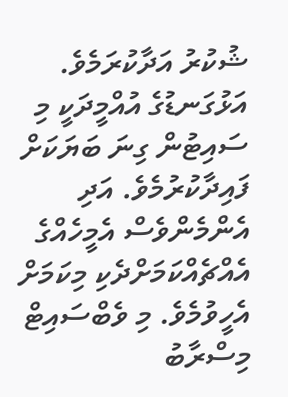ޝުކުރު އަދާކުރަމެވެ.
އަޅުގަނޑުގެ އުއްމީދަކީ މި ސައިޓުން ގިނަ ބަޔަކަށް ފައިދާކުރުމެވެ. އަދި އެންމެންވެސް އެމީހެއްގެ އެއްޗެއްކަމަށްދެކި މިކަމަށް އެހީވުމެވެ. މި ވެބްސައިޓް މިސްރާބު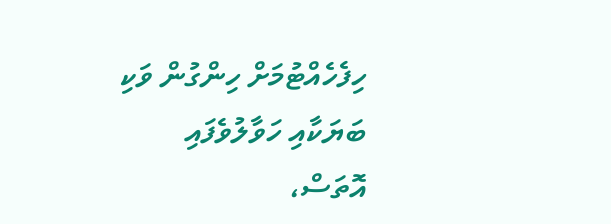ހިފެހެއްޓުމަށް ހިންގުން ވަކި ބަޔަކާއި ހަވާލުވެފައި އޮތަސް،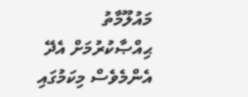މައުލޫމާތު ޙިއްޞާކުރުމަށް އެދޭ އެންމެވެސް މިކަމުގައި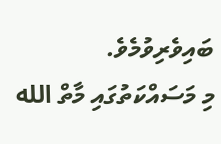ބައިވެރިވުމެވެ.
މި މަސައްކަތުގައި މާތް الله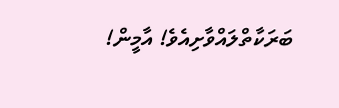ބަރަކާތްލައްވާށިއެވެ! އާމީން!